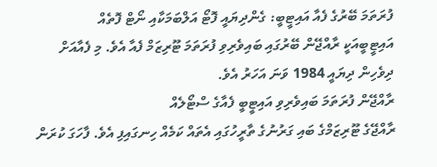ފުރަތަމަ ބޭރުގެ ފެއާ އައިޓީބީ: ގެންދިޔައީ ފޮޓޯ އަލްބަމަކާއި ނޯޓް ފޮތެއް
އައިޓީބީއަކީ ރާއްޖޭން ބޭރުގައި ބައިވެރިވި ފުރަތަމަ ޓޫރިޒަމް ފެއާ އެވެ. މި ފެއާއަށް ދިވެހިން ދިޔައީ 1984 ވަނަ އަހަރު އެވެ.
ރާއްޖޭން ފުރަތަމަ ބައިވެރިވި އައިޓީބީ ފެއާގެ ސްޓޯލެއް
ރާއްޖޭގެ ޓޫރިޒަމްގެ ބައި ގަރުނުގެ ތާރީހުގައި އެތައް ކަމެއް ހިނގައިފި އެވެ. ފާހަގަ ކުރަން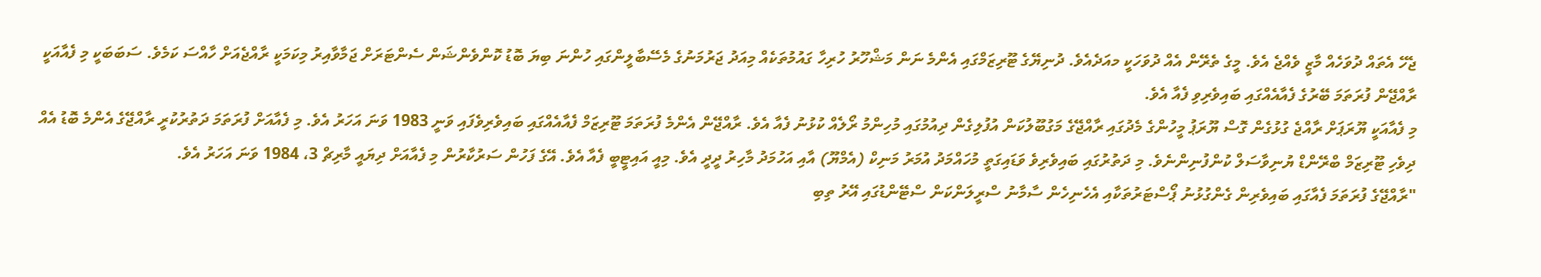ޖެހޭ އެތައް ދުވަހެއް މާޒީ ވެއްޖެ އެވެ. މީގެ ތެރޭން އެއް ދުވަހަކީ މއަދެއެވެ. ދުނިޔޭގެ ޓޫރިޒަމްގައި އެންމެ ނަން މަޝްހޫރު ހުރިހާ ގައުމުތަކެއް މިއަދު ޖަރުމަނުގެ މެސޭބާލީންގައި ހުންނަ ބިޔަ ބޮޑު ކޮންވެންޝަން ސެންޓަރަށް ޖަމާވާއިރު މިކަމަކީ ރާއްޖެއަށް ހާއްސަ ކަމެވެ. ސަބަބަކީ މި ފެއާއަކީ ރާއްޖޭން ފުރަތަމަ ބޭރުގެ ފެއާއެއްގައި ބައިވެރިވި ފެއާ އެވެ.
މި ފެއާއަކީ ޔޫރަޕަށް ރާއްޖެ ގުޅުގެން ގޮސް ޔޫރަޕު މީހުންގެ މެދުގައި ރާއްޖޭގެ މަގުބޫލުކަން އުފުލިގެން ދިއުމުގައި މުހިންމު ރޯލެއް ކުޅުނު ފެއާ އެވެ. ރާއްޖޭން އެންމެ ފުރަތަމަ ޓޫރިޒަމް ފެއާއެއްގައި ބައިވެރިވެފައި ވަނީ 1983 ވަނަ އަހަރު އެވެ. މި ފެއާއަށް ފުރަތަމަ ދަތުރުކުރީ ރާއްޖޭގެ އެންމެ ބޮޑު އެއް ދިވެހި ޓޫރިޒަމް ބްރޭންޑް ޔުނިވާސަލް ކުންފުނިންނެވެ. މި ދަތުރުގައި ބައިވެރިވެ ވަޑައިގަތީ މުހައްމަދު އުމަރު މަނިކް (އެމްޔޫ) އާއި އަހުމަދު މާހިރު ދީދީ އެވެ. މިއީ އައިޓީބީ ފެއާ އެވެ. އޭގެ ފަހުން ސަރުކާރުން މި ފެއާއަށް ދިޔައީ މާރިޗް 3، 1984 ވަނަ އަހަރު އެވެ.
"ރާއްޖޭގެ ފުރަތަމަ ފެއާގައި ބައިވެރިން ގެންގުޅުނު ޕޯސްޓަރުތަކާއި އެހެނިހެން ސާމާނު ސްރީލަންކަން ސްޓޭންޑުގައި އޭރު ތިބި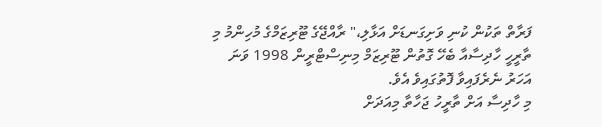ފަރާތް ތަކުން ކުނި ވަށިގަނޑަށް އަޅާލި،" ރާއްޖޭގެ ޓޫރިޒަމްގެ މުހިންމު މި ތާރީހީ ހާދިސާއާ ބެހޭ ގޮތުން ޓޫރިޒަމް މިނިސްޓްރީން 1998 ވަނަ އަހަރު ނެރެފައިވާ ފޮތުގައިވެ އެވެ.
މި ހާދިސާ އަށް ތާރީހު ޖަހާތާ މިއަދަށް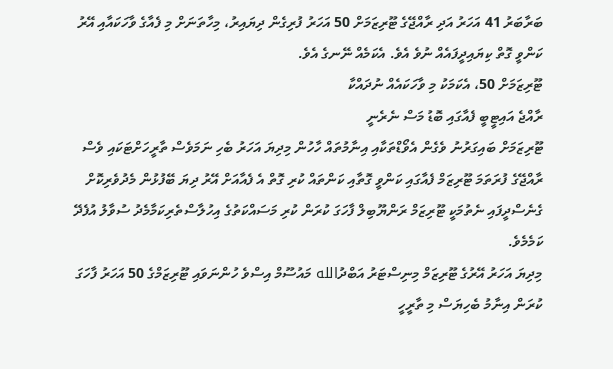ބަރާބަރު 41 އަހަރު އަދި ރާއްޖޭގެ ޓޫރިޒަމަށް 50 އަހަރު ފުރިގެން ދިޔައިރު، މިހާތަނަށް މި ފެއާގެ ވާހަކައާއި އޭރު ކަންވީ ގޮތް ކިޔައިދީފައެއް ނުވެ އެވެ. އެކަމެއް ނޭނގެ އެވެ.
ޓޫރިޒަމަށް 50، އެކަމަކު މި ވާހަކައެއް ނުދައްކާ
ރާއްޖެ އައިޓީބީ ފެއާގައި ބޮޑު މަސް ނެރެނީ
ޓޫރިޒަމަށް ބައިގަރުނު ވެގެން އެވޯޑްތަކާއި އިނާމުތައް ހާހުން މިދިޔަ އަހަރު ބެހި ނަމަވެސް ތާރީހަށްޓަކައި ވެސް ރާއްޖޭގެ ފުރަތަމަ ޓޫރިޒަމް ފެއާގައި ކަންވީ ގޮތާއި ކަންތައް ކުރި ގޮތް އެ ފެއާއަށް އޭރު ދިޔަ ބޭފުޅުން މެދުވެރިކޮށް ގެނެސްދީފައި ނެތުމަކީ ޓޫރިޒަމް ރަންޔޫބިލް ފާހަގަ ކުރަން ކުރި މަސައްކަތުގެ އިހުލާސްތެރިކަމާމެދު ސުވާލު އުފެދޭ ކަމެމެވެ.
މިދިޔަ އަހަރު އޭރުގެ ޓޫރިޒަމް މިނިސްޓަރު އަބްދުالله މައުސޫމް އިސްވެ ހުންނަވައި ޓޫރިޒަމްގެ 50 އަހަރު ފާހަގަ ކުރަން އިނާމު ބެހިޔަސް މި ތާރީހީ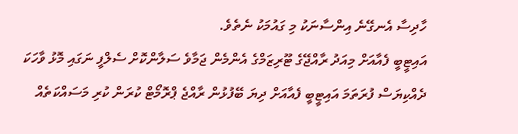ހާދިސާ އެނގޭނެ އިންސާނަކު މި ގައުމަކު ނެތެވެ.
އައިޓީބީ ފެއާއަށް މިއަދު ރާއްޖޭގެ ޓޫރިޒަމްގެ އެންމެން ޖަމާވެ ސަލާންކޮށް ސެލްފީ ނަގައި މޮޅު ވާހަކަ ދެއްކިޔަސް ފުރަތަމަ އައިޓީބީ ފެއާއަށް ދިޔަ ބޭފުޅުން ރާއްޖެ ޕްރޮމޯޓް ކުރަން ކުރި މަސައްކަތެއް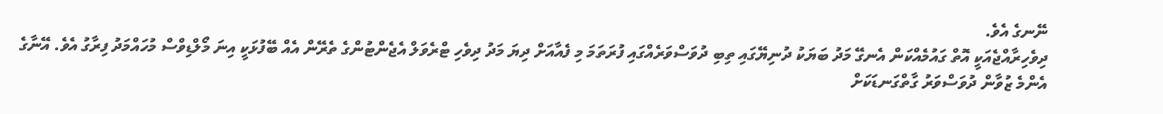ނޭނގެ އެވެ.
ދިވެހިރާއްޖެއަކީ އޮތް ގައުމެއްކަން އެނގޭ މަދު ބަޔަކު ދުނިޔޭގައި ތިބި ދުވަސްވަރެއްގައި ފުރަތަމަ މި ފެއާއަށް ދިޔަ މަދު ދިވެހި ޓްރެވަލް އެޖެންޓުންގެ ތެރޭން އެއް ބޭފުޅަކީ އިނަ މޯލްޑިވްސް މުހައްމަދު ފިރާގު އެވެ. އޭނާގެ އެންމެ ޒުވާން ދުވަސްވަރު ގާތްގަނޑަކަށް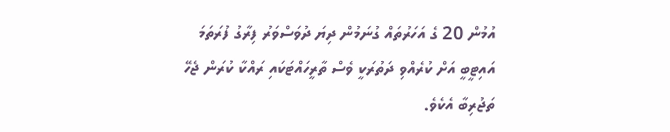އުމުން 20 ގެ އަހަރުތައް ގުނަމުން ދިޔަ ދުވަސްވަރު ފިރާގު ފުރަތަމަ އައިޓީބީ އަށް ކުރެއްވި ދަތުރަކީ ވެސް ތާރީހައްޓަކައި ރައްކާ ކުރަން ޖެހޭ ތަޖުރިބާ އެކެވެ.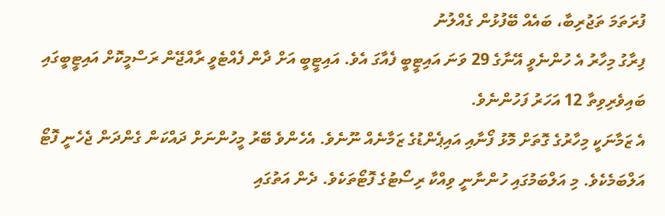ފުރަތަމަ ތަޖުރިބާ، ބައެއް ބޭފުޅުން ގެއްލުނު
ފިރާގު މިހާރު އެ ހުންނެވީ އޭނާގެ 29 ވަނަ އައިޓީބީ ފެއާގަ އެވެ. އައިޓީބީ އަށް ދާން ފެއްޓެވީ ރާއްޖޭން ރަސްމީކޮށް އައިޓީބީގައި ބައިވެރިވިތާ 12 އަހަރު ފަހުންނެވެ.
އެ ޒަމާނަކީ މިހާރުގެ ގޮތަށް މޮޅު ފޯނާއި އައިޕެންޑުގެ ޒަމާނެއް ނޫނެވެ. އެހެންވެ ބޭރު މީހުންނަށް ދައްކަން ގެންދަން ޖެހެނީ ފޮޓޯ އަލްބަމެކެވެ. މި އަލްބަމުގައި ހުންނާނީ ވިއްކާ ރިސޯޓުގެ ފޮޓޯތަކެވެ. ދެން އަތުގައި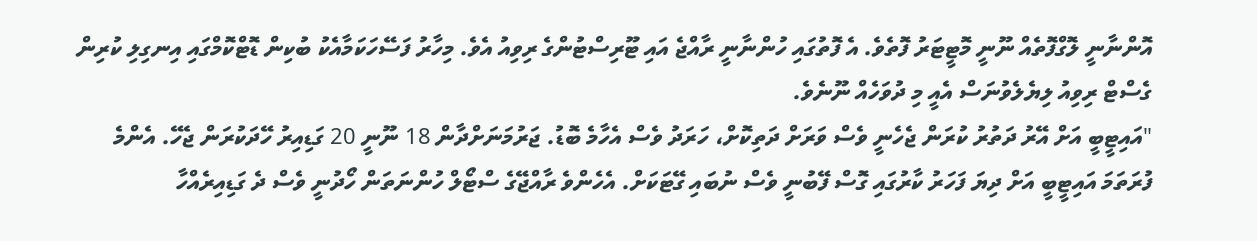އޮންނާނީ ލޮގްފޮތެއް ނޫނީ މޮޓީޓަރު ފޮތެވެ. އެ ފޮތުގައި ހުންނާނީ ރާއްޖެ އައި ޓޫރިސްޓުންގެ ރިވިއު އެވެ. މިހާރު ފަސޭހަކަމާއެކު ބުކިން ޑޮޓްކޮމްގައި އިނގިލި ކުރިން ގެސްޓް ރިވިއު ލިޔެލެވުނަސް އެއީ މި ދުވަހެއް ނޫނެވެ.
"އައިޓީބީ އަށް އޭރު ދަތުރު ކުރަން ޖެހެނީ ވެސް ވަރަށް ދަތިކޮށް، ހަރަދު ވެސް އެހާމެ ބޮޑު. ޖަރުމަނަށްދާން 18 ނޫނީ 20 ގަޑިއިރު ހޭދަކުރަން ޖެހޭ. އެންމެ ފުރަތަމަ އައިޓީބީ އަށް ދިޔަ ފަހަރު ކާރުގައި ގޮސް ފޭބުނީ ވެސް ނުބައި ގޭޓަކަށް. އެހެންވެ ރާއްޖޭގެ ސްޓޯލް ހުންނަތަން ހޯދުނީ ވެސް ދެ ގަޑިއިރެއްހާ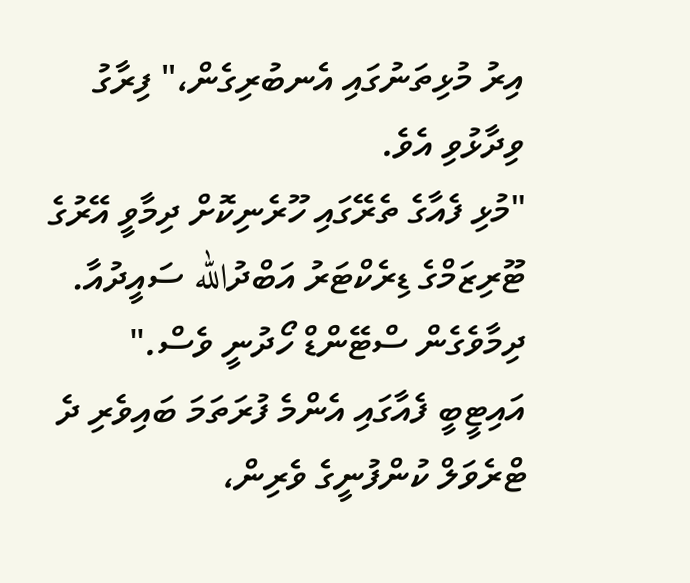އިރު މުޅިތަނުގައި އެނބުރިގެން،" ފިރާގު ވިދާޅުވި އެވެ.
"މުޅި ފެއާގެ ތެރޭގައި ހޫރެނިކޮށް ދިމާވީ އޭރުގެ ޓޫރިޒަމްގެ ޑިރެކްޓަރު އަބްދުالله ސައީދުއާ. ދިމާވެގެން ސްޓޭންޑް ހޯދުނީ ވެސް."
އައިޓީބީ ފެއާގައި އެންމެ ފުރަތަމަ ބައިވެރި ދެ ޓްރެވަލް ކުންފުނީގެ ވެރިން،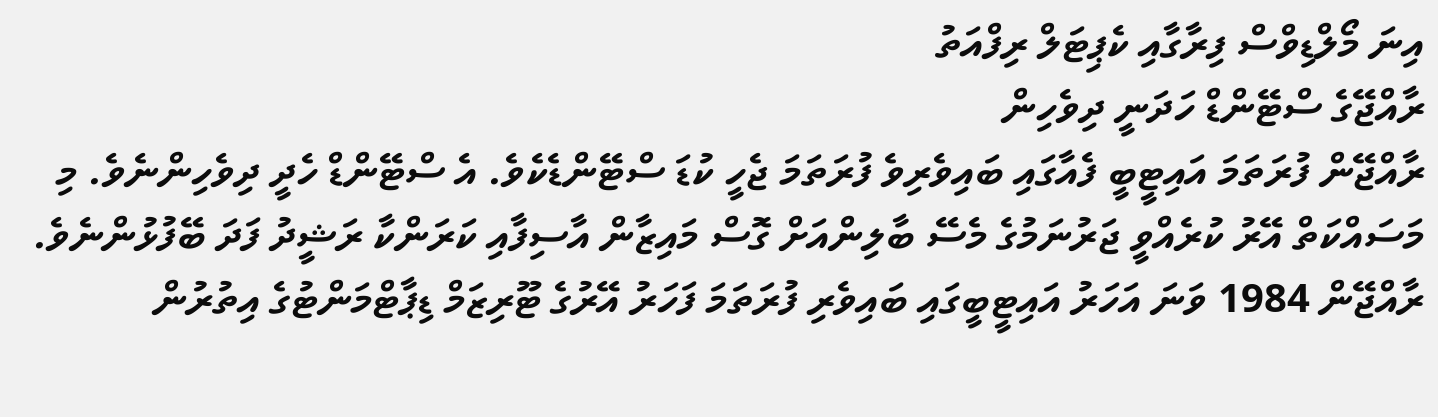އިނަ މޯލްޑިވްސް ފިރާގާއި ކެޕިޓަލް ރިފްއަތު
ރާއްޖޭގެ ސްޓޭންޑް ހަދަނީ ދިވެހިން
ރާއްޖޭން ފުރަތަމަ އައިޓީބީ ފެއާގައި ބައިވެރިވެ ފުރަތަމަ ޖެހީ ކުޑަ ސްޓޭންޑެކެވެ. އެ ސްޓޭންޑް ހެދީ ދިވެހިންނެވެ. މި މަސައްކަތް އޭރު ކުރެއްވީ ޖަރުނަމުގެ މެސޭ ބާލިންއަށް ގޮސް މައިޒާން އާސިފާއި ކަރަންކާ ރަޝީދު ފަދަ ބޭފުޅުންނެވެ. ރާއްޖޭން 1984 ވަނަ އަހަރު އައިޓީބީގައި ބައިވެރި ފުރަތަމަ ފަހަރު އޭރުގެ ޓޫރިޒަމް ޑިޕާޓްމަންޓުގެ އިތުރުން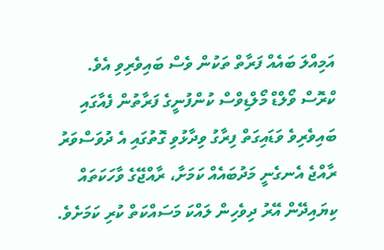އަމިއްލަ ބައެއް ފަރާތް ތަކުން ވެސް ބައިވެރިވި އެވެ.
ކްރޮސް ވޯލްޑް މޯލްޑިވްސް ކުންފުނީގެ ފަރާތުން ފެއާގައި ބައިވެރިވެ ވަޑައިގަތް ފިރާގު ވިދާޅުވި ގޮތުގައި އެ ދުވަސްވަރު ރާއްޖެ އެނގެނީ މަދުބައެއް ކަމަށާ، ރާއްޖޭގެ ވާހަކަތައް ކިޔައިދޭން އޭރު ދިވެހިން ލައްކަ މަސައްކަތް ކުރި ކަމަށެވެ.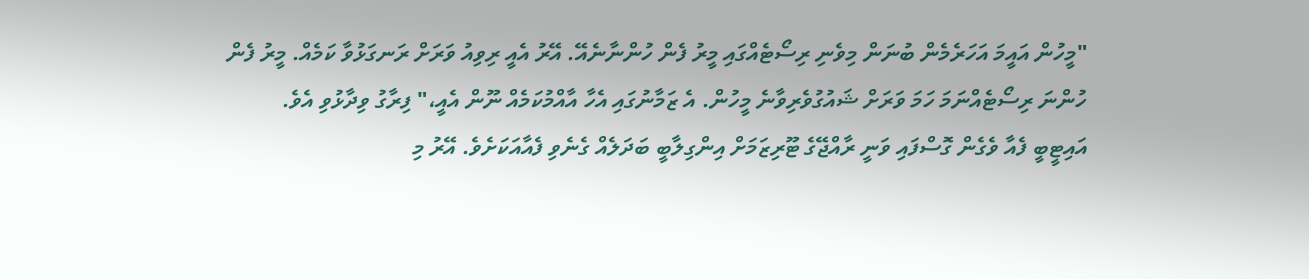"މީހުން އައީމަ އަހަރެމެން ބުނަން މިވެނި ރިސޯޓެއްގައި މީރު ފެން ހުންނާނެއޭ. އޭރު އެއީ ރިވިއު ވަރަށް ރަނގަޅުވާ ކަމެއް. މީރު ފެން ހުންނަ ރިސޯޓެއްނަމަ ހަމަ ވަރަށް ޝައުގުވެރިވާނެ މީހުން. އެ ޒަމާނުގައި އެހާ އާއްމުކަމެއް ނޫން އެއީ،" ފިރާގު ވިދާޅުވި އެވެ.
އައިޓީބީ ފެއާ ވެގެން ގޮސްފައި ވަނީ ރާއްޖޭގެ ޓޫރިޒަމަށް އިންގިލާބީ ބަދަލެއް ގެނެވި ފެއާއަކަށެވެ. އޭރު މި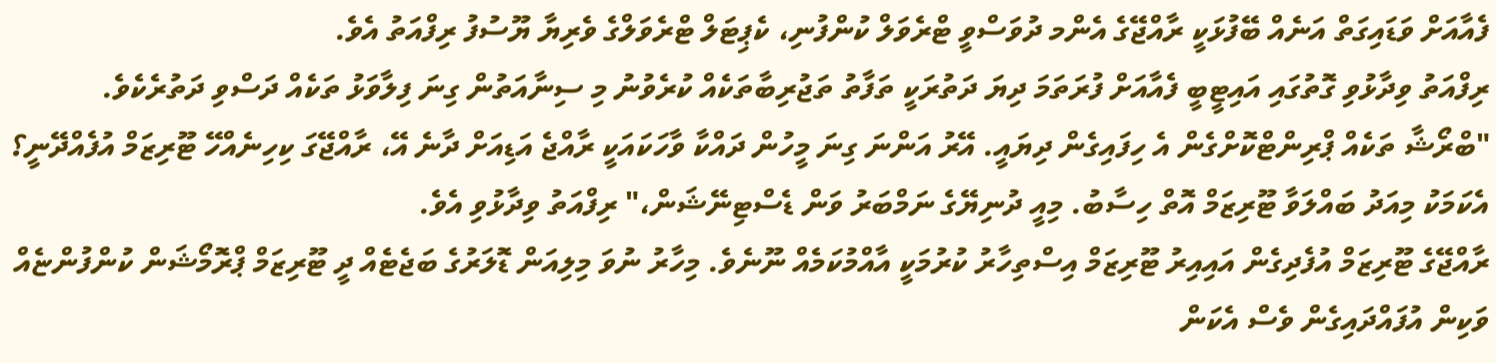ފެއާއަށް ވަޑައިގަތް އަނެއް ބޭފުޅަކީ ރާއްޖޭގެ އެންމ ދުވަސްވީ ޓްރެވަލް ކުންފުނި، ކެޕިޓަލް ޓްރެވަލްގެ ވެރިޔާ ޔޫސުފު ރިފްއަތު އެވެ.
ރިފްއަތު ވިދާޅުވި ގޮތުގައި އައިޓީބީ ފެއާއަށް ފުރަތަމަ ދިޔަ ދަތުރަކީ ތަފާތު ތަޖުރިބާތަކެއް ކުރެވުނު މި ސިނާއަތުން ގިނަ ފިލާވަޅު ތަކެއް ދަސްވި ދަތުރެކެވެ.
"ބްރޯޝާ ތަކެއް ޕްރިންޓްކޮށްގެން އެ ހިފައިގެން ދިޔައީ. އޭރު އަންނަ ގިނަ މީހުން ދައްކާ ވާހަކައަކީ ރާއްޖެ އަޑިއަށް ދާނެ އޭ، ރާއްޖޭގަ ކިހިނެއްހޭ ޓޫރިޒަމް އުފެއްދޭނީ؟ އެކަމަކު މިއަދު ބައްލަވާ ޓޫރިޒަމް އޮތް ހިސާބު. މިއީ ދުނިޔޭގެ ނަމްބަރު ވަން ޑެސްޓިނޭޝަން،" ރިފްއަތު ވިދާޅުވި އެވެ.
ރާއްޖޭގެ ޓޫރިޒަމް އުފެދިގެން އައިއިރު ޓޫރިޒަމް އިސްތިހާރު ކުރުމަކީ އާއްމުކަމެއް ނޫނެވެ. މިހާރު ނުވަ މިލިއަން ޑޮލަރުގެ ބަޖެޓެއް ދީ ޓޫރިޒަމް ޕްރޮމޯޝަން ކުންފުންޏެއް ވަކިން އުފައްދައިގެން ވެސް އެކަން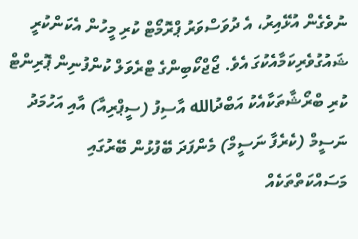ނުވެގެން އުޅޭއިރު، އެ ދުވަސްވަރު ޕްރޮމޯޓް ކުރި މީހުން އެކަންކުރީ ޝައުގުވެރިކަމާއެކުގަ އެވެ. ޖޯޖްކޯބިންގެ ޓްރެވަލް ކުންފުނިން ޕޮރިންޓް ކުރި ބްރޯޝާތަކާއެކު އަބްދުالله އާސިފު (ސީޕްރިއާ) އާއި އަހުމަދު ނަސީމް (ކެރެފާ ނަސީމް) މެންފަދަ ބޭފުޅުން ބޭރުގައި މަސައްކަތްތަކެއް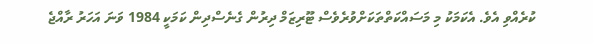ކުރެއްވި އެވެ. އެކަމަކު މި މަސައްކަތްތަކަށްވުރެވެސް ޓޫރިޒަމް ދިރުން ގެނެސްދިން ކަމަކީ 1984 ވަނަ އަހަރު ރާއްޖެ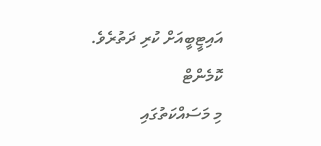އައިޓީބީއަށް ކުރި ދަތުރެވެ.
ކޮމެންޓް
މި މަސައްކަތުގައި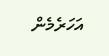އަހަރެމެން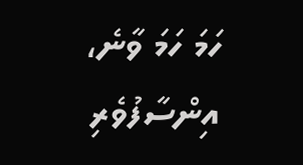ހަމަ ހަމަ ވާނެ، އިންސާފުވެރި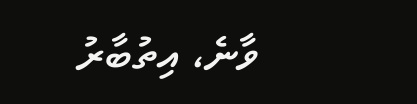ވާނެ، އިތުބާރު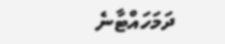ދަމަހައްޓާނެ